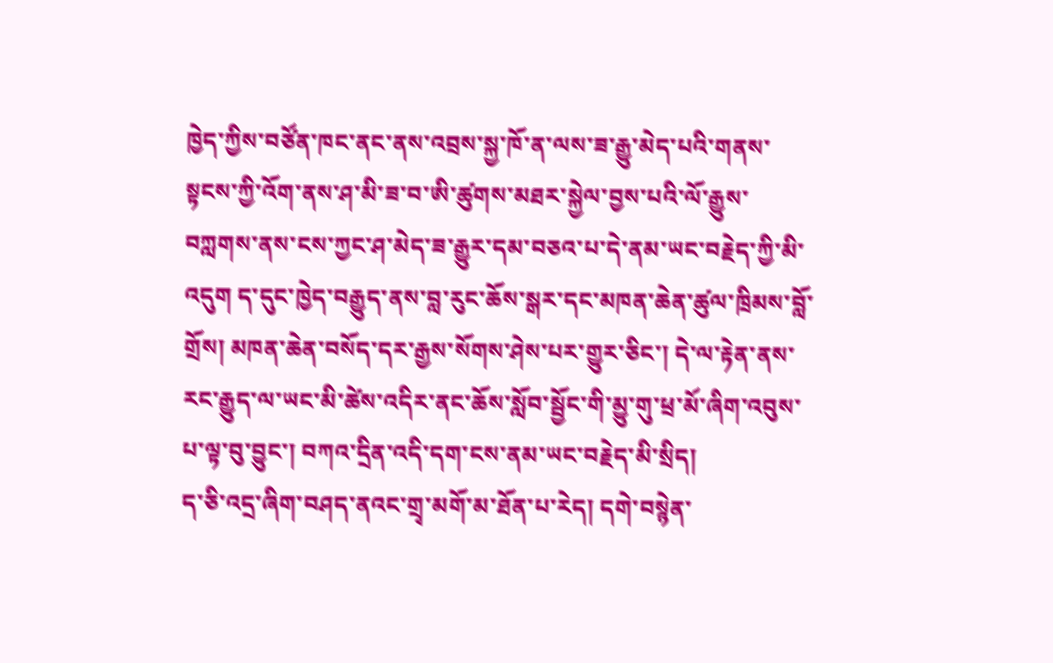ཁྱེད་ཀྱིས་བཙོན་ཁང་ནང་ནས་འབྲས་སྐྱ་ཁོ་ན་ལས་ཟ་རྒྱུ་མེད་པའི་གནས་སྟངས་ཀྱི་འོག་ནས་ཤ་མི་ཟ་བ་ཨི་ཚུགས་མཐར་སྐྱེལ་བྱས་པའི་ལོ་རྒྱུས་བཀླགས་ནས་ངས་ཀྱང་ཤ་མེད་ཟ་རྒྱུར་དམ་བཅའ་པ་དེ་ནམ་ཡང་བརྗེད་ཀྱི་མི་འདུག ད་དུང་ཁྱེད་བརྒྱུད་ནས་བླ་རུང་ཆོས་སྒར་དང་མཁན་ཆེན་ཚུལ་ཁྲིམས་བློ་གྲོས། མཁན་ཆེན་བསོད་དར་རྒྱས་སོགས་ཤེས་པར་གྱུར་ཅིང་། དེ་ལ་རྟེན་ནས་རང་རྒྱུད་ལ་ཡང་མི་ཚེས་འདིར་ནང་ཆོས་སློབ་སྦྱོང་གི་མྱུ་གུ་ཕྲ་མོ་ཞིག་འབུས་པ་ལྟ་བུ་བྱུང་། བཀའ་དྲིན་འདི་དག་ངས་ནམ་ཡང་བརྗེད་མི་སྲིད།
ད་ཅི་འདྲ་ཞིག་བཤད་ནའང་གྲྭ་མགོ་མ་ཐོན་པ་རེད། དགེ་བསྙེན་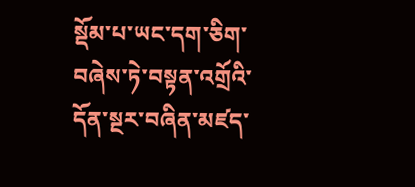སྡོམ་པ་ཡང་དག་ཅིག་བཞེས་ཏེ་བསྟན་འགྲོའི་དོན་སྔར་བཞིན་མཛད་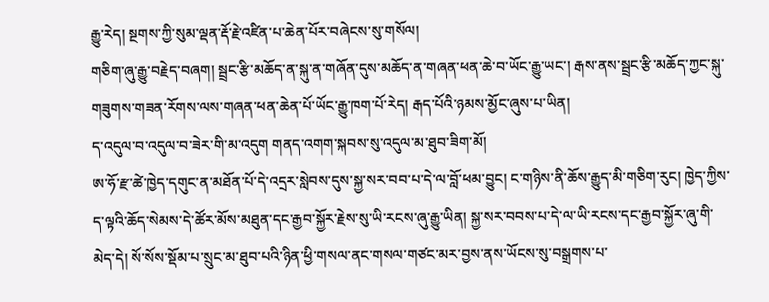རྒྱུ་རེད། སྔགས་ཀྱི་སུམ་ལྡན་རྡོ་རྗེ་འཛིན་པ་ཆེན་པོར་བཞེངས་སུ་གསོལ།
གཅིག་ཞུ་རྒྱུ་བརྗེད་བཞག། སྦྲང་རྩི་མཆོད་ན་སྐུ་ན་གཞོན་དུས་མཆོད་ན་གཞན་ཕན་ཆེ་བ་ཡོང་རྒྱུ་ཡང་། རྒས་ནས་སྦྲང་རྩི་མཆོད་ཀྱང་སྐུ་གཟུགས་གཟན་རོགས་ལས་གཞན་ཕན་ཆེན་པོ་ཡོང་རྒྱུ་ཁག་པོ་རེད། རྒད་པོའི་ཉམས་མྱོང་ཞུས་པ་ཡིན།
ད་འདུལ་བ་འདུལ་བ་ཟེར་གི་མ་འདུག གནད་འགག་སྐབས་སུ་འདུལ་མ་ཐུབ་ཟིག་མོ།
ཨ་ཧོ་རྫ་ཚེ་ཁྱེད་དགུང་ན་མཐོན་པོ་དེ་འདྲར་སླེབས་དུས་སྐྱ་སར་བབ་པ་དེ་ལ་བློ་ཕམ་བྱུང། ང་གཉིས་ནི་ཆོས་རྒྱུད་མི་གཅིག་རུང། ཁྱེད་ཀྱིས་ད་ལྟའི་ཆོད་སེམས་དེ་ཚོར་མོས་མཐུན་དང་རྒྱབ་སྐྱོར་རྗེས་སུ་ཡི་རངས་ཞུ་རྒྱུ་ཡིན། སྐྱ་སར་བབས་པ་དེ་ལ་ཡི་རངས་དང་རྒྱབ་སྐྱོར་ཞུ་གི་མེད་དེ། སོ་སོས་སྡོམ་པ་སྲུང་མ་ཐུབ་པའི་ཉིན་ཕྱི་གསལ་ནང་གསལ་གཙང་མར་བྱས་ནས་ཡོངས་སུ་བསྒྲགས་པ་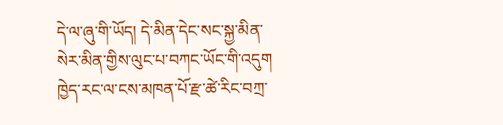དེ་ལ་ཞུ་གི་ཡོད། དེ་མིན་དེང་སང་སྐྱ་མིན་སེར་མིན་གྱིས་ལུང་པ་བཀང་ཡོང་གི་འདུག ཁྱེད་རང་ལ་ངས་མཁན་པོ་རྫ་ཚེ་རིང་བཀྲ་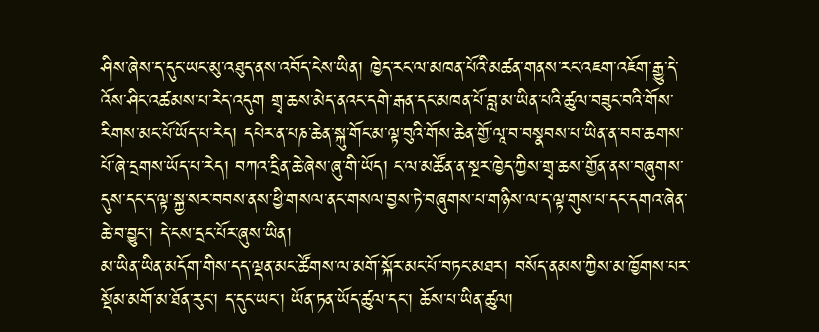ཤིས་ཞེས་ད་དུང་ཡང་མུ་འཐུད་ནས་འབོད་ངེས་ཡིན། ཁྱེད་རང་ལ་མཁན་པོའི་མཚན་གནས་རང་འཇག་འཇོག་རྒྱུ་དེ་འོས་ཤིང་འཚམས་པ་རེད་འདུག གྲྭ་ཆས་མེད་ནའང་དགེ་རྒན་དང་མཁན་པོ་བླ་མ་ཡིན་པའི་ཚུལ་བཟུང་བའི་གོས་རིགས་མང་པོ་ཡོད་པ་རེད། དཔེར་ན་པཎ་ཆེན་སྐུ་གོང་མ་ལྟ་བུའི་གོས་ཆེན་གྱོ་ལཱ་བ་བསྣབས་པ་ཡིན་ན་བབ་ཆགས་པོ་ཞེ་དྲགས་ཡོད་པ་རེད། བཀའ་དྲིན་ཆེ་ཞེས་ཞུ་གི་ཡོད། ང་ལ་མཚོན་ན་སྔར་ཁྱེད་ཀྱིས་གྲྭ་ཆས་གྱོན་ནས་བཞུགས་དུས་དང་ད་ལྟ་སྐྱ་སར་བབས་ནས་ཕྱི་གསལ་ནང་གསལ་བྱས་ཏེ་བཞུགས་པ་གཉིས་ལ་ད་ལྟ་གུས་པ་དང་དགའ་ཞེན་ཆེ་བ་བྱུང་། དེ་ངས་དྲང་པོར་ཞུས་ཡིན།
མ་ཡིན་ཡིན་མདོག་གིས་དད་ལྡན་མང་ཚོགས་ལ་མགོ་སྐོར་མང་པོ་བཏང་མཐར། བསོད་ནམས་ཀྱིས་མ་ཁྱོགས་པར་སྡོམ་མགོ་མ་ཐོན་རུང་། ད་དུང་ཡང་། ཡོན་ཏན་ཡོད་ཚུལ་དང་། ཆོས་པ་ཡིན་ཚུལ།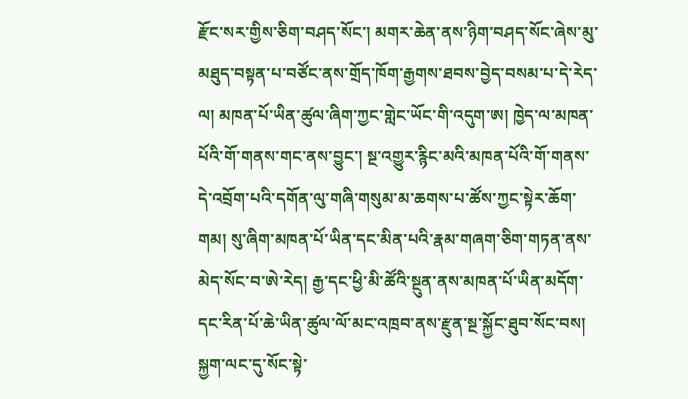རྫོང་སར་གྱིས་ཅིག་བཤད་སོང་། མགར་ཆེན་ནས་ཉིག་བཤད་སོང་ཞེས་མུ་མཐུད་བསྟན་པ་བཙོང་ནས་གྲོད་ཁོག་རྒྱགས་ཐབས་བྱེད་བསམ་པ་དེ་རེད་ལ། མཁན་པོ་ཡིན་ཚུལ་ཞིག་ཀྱང་གླེང་ཡོང་གི་འདུག་ཨ། ཁྱེད་ལ་མཁན་པོའི་གོ་གནས་གང་ནས་བྱུང་། སྔ་འགྱུར་རྙིང་མའི་མཁན་པོའི་གོ་གནས་དེ་འབྲོག་པའི་དགོན་ལུ་གཞི་གསུམ་མ་ཆགས་པ་ཚོས་ཀྱང་སྟེར་ཆོག་གམ། སུ་ཞིག་མཁན་པོ་ཡིན་དང་མིན་པའི་རྣམ་གཞག་ཅིག་གཏན་ནས་མེད་སོང་བ་ཨེ་རེད། རྒྱ་དང་ཕྱི་མི་ཚོའི་སྔུན་ནས་མཁན་པོ་ཡིན་མདོག་དང་རིན་པོ་ཆེ་ཡིན་ཚུལ་ལོ་མང་འཁྲབ་ནས་རྫུན་སྔ་སྐྱོང་ཐུབ་སོང་བས། སྐྱག་ལང་དུ་སོང་སྟེ་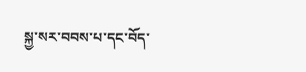སྐྱ་སར་བབས་པ་དང་བོད་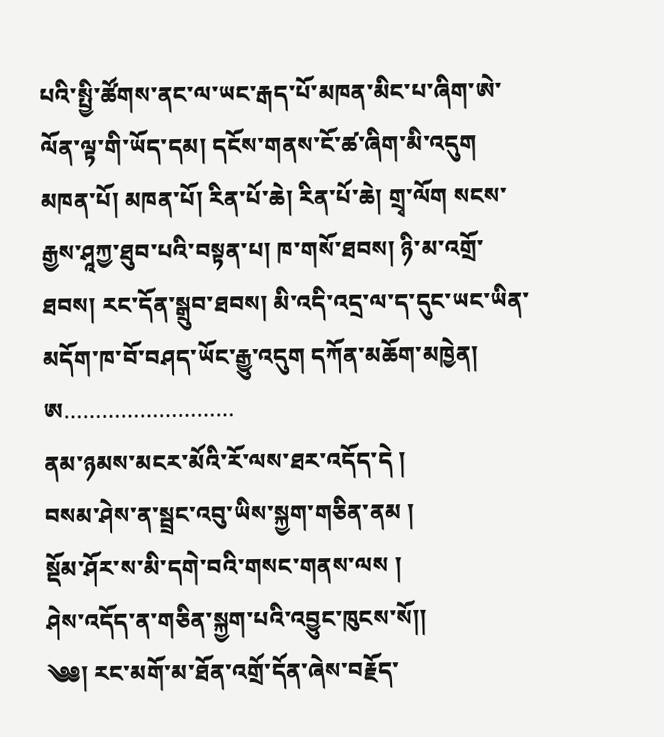པའི་སྤྱི་ཚོགས་ནང་ལ་ཡང་རྒད་པོ་མཁན་མིང་པ་ཞིག་ཨེ་ལོན་ལྟ་གི་ཡོད་དམ། དངོས་གནས་ངོ་ཚ་ཞིག་མི་འདུག མཁན་པོ། མཁན་པོ། རིན་པོ་ཆེ། རིན་པོ་ཆེ། གྲྭ་ལོག སངས་རྒྱས་ཤཱཀྱ་ཐུབ་པའི་བསྟན་པ། ཁ་གསོ་ཐབས། ཉི་མ་འགྲོ་ཐབས། རང་དོན་སྒྲུབ་ཐབས། མི་འདི་འདྲ་ལ་ད་དུང་ཡང་ཡིན་མདོག་ཁ་བོ་བཤད་ཡོང་རྒྱུ་འདུག དཀོན་མཆོག་མཁྱེན། ཨ………………………
ནམ་ཉམས་མངར་མོའི་རོ་ལས་ཐར་འདོད་དེ །
བསམ་ཤེས་ན་སྦྲང་འབུ་ཡིས་སྐྱག་གཅིན་ནམ །
སྡོམ་ཤོར་ས་མི་དགེ་བའི་གསང་གནས་ལས །
ཤེས་འདོད་ན་གཅིན་སྐྱག་པའི་འབྱུང་ཁུངས་སོ།།
༄༅། རང་མགོ་མ་ཐོན་འགྲོ་དོན་ཞེས་བརྗོད་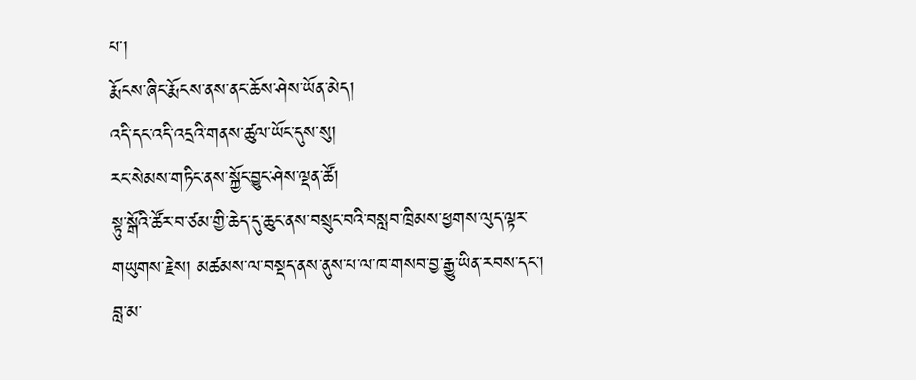པ་།
རྨོངས་ཞིང་རྨོངས་ནས་ནང་ཆོས་ཤེས་ཡོན་མེད།
འདི་དང་འདི་འདྲའི་གནས་ཚུལ་ཡོང་དུས་སུ།
རང་སེམས་གཏིང་ནས་སྐྱོང་བྱུང་ཤེས་ལྡན་ཚོ།
སྟུ་སྒོའི་ཚོར་བ་ཙམ་གྱི་ཆེད་དུ་ཆུང་ནས་བསྲུང་བའི་བསླབ་ཁྲིམས་ཕྱགས་ལུད་ལྟར་གཡུགས་རྗེས། མཚམས་ལ་བསྡད་ནས་ནུས་པ་ལ་ཁ་གསབ་བྱ་རྒྱུ་ཡིན་རབས་དང་། བླ་མ་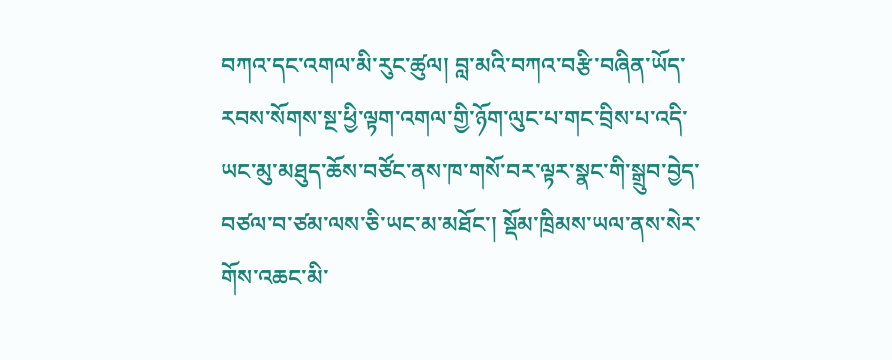བཀའ་དང་འགལ་མི་རུང་ཚུལ། བླ་མའི་བཀའ་བརྩི་བཞིན་ཡོད་རབས་སོགས་སྔ་ཕྱི་ལྟག་འགལ་གྱི་ཉོག་ལུང་པ་གང་བྲིས་པ་འདི་ཡང་མུ་མཐུད་ཆོས་བཙོང་ནས་ཁ་གསོ་བར་ལྟར་སྣང་གི་སྒྲུབ་བྱེད་བཙལ་བ་ཙམ་ལས་ཅི་ཡང་མ་མཐོང་། སྡོམ་ཁྲིམས་ཡལ་ནས་སེར་གོས་འཆང་མི་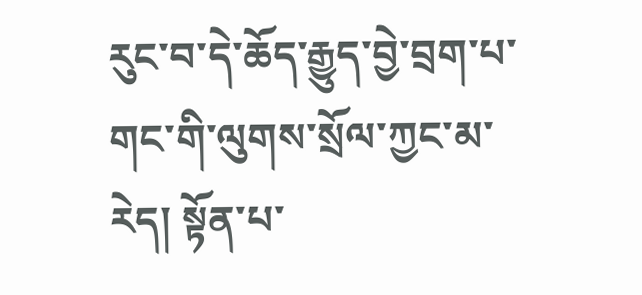རུང་བ་དེ་ཆོད་རྒྱུད་བྱེ་བྲག་པ་གང་གི་ལུགས་སྲོལ་ཀྱང་མ་རེད། སྟོན་པ་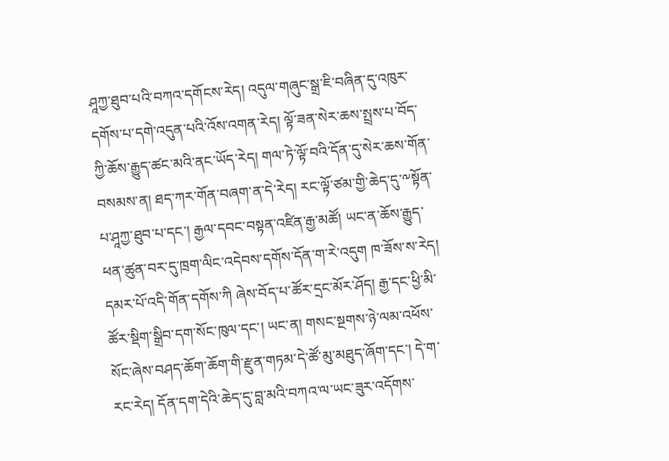ཤཱཀྱ་ཐུབ་པའི་བཀའ་དགོངས་རེད། འདུལ་གཞུང་སྒྲ་ཇི་བཞིན་དུ་འཁུར་དགོས་པ་དགེ་འདུན་པའི་འོས་འགན་རེད། ལྟོ་ཟན་སེར་ཆས་སྤྲས་པ་བོད་ཀྱི་ཆོས་རྒྱུད་ཚང་མའི་ནང་ཡོད་རེད། གལ་ཏེ་ལྟོ་བའི་དོན་དུ་སེར་ཆས་གོན་བསམས་ན། ཐད་ཀར་གོན་བཞག་ན་དེ་རེད། རང་ལྟོ་ཙམ་གྱི་ཆེད་དུ་༸སྟོན་པ་ཤཱཀྱ་ཐུབ་པ་དང་། རྒྱལ་དབང་བསྟན་འཛིན་རྒྱ་མཚོ། ཡང་ན་ཆོས་རྒྱུད་ཕན་ཚུན་བར་དུ་ཁྲག་ལིང་འདེབས་དགོས་དོན་ག་རེ་འདུག ཁ་ཟོས་ས་རེད། དམར་པོ་འདི་གོན་དགོས་ཀི ཞེས་བོད་པ་ཚོར་དྲང་མོར་ཤོད། རྒྱ་དང་ཕྱི་མི་ཚོར་སྡིག་སྒྲིབ་དག་སོང་ཁུལ་དང་། ཡང་ན། གསང་སྔགས་ཉེ་ལམ་འཕོས་སོང་ཞེས་བཤད་ཆོག་ཆོག་གི་རྫུན་གཏམ་དེ་ཚོ་མུ་མཐུད་ཞོག་དང་། དེ་ག་རང་རེད། དོན་དག་དེའི་ཆེད་དུ་བླ་མའི་བཀའ་ལ་ཡང་ཟུར་འདོགས་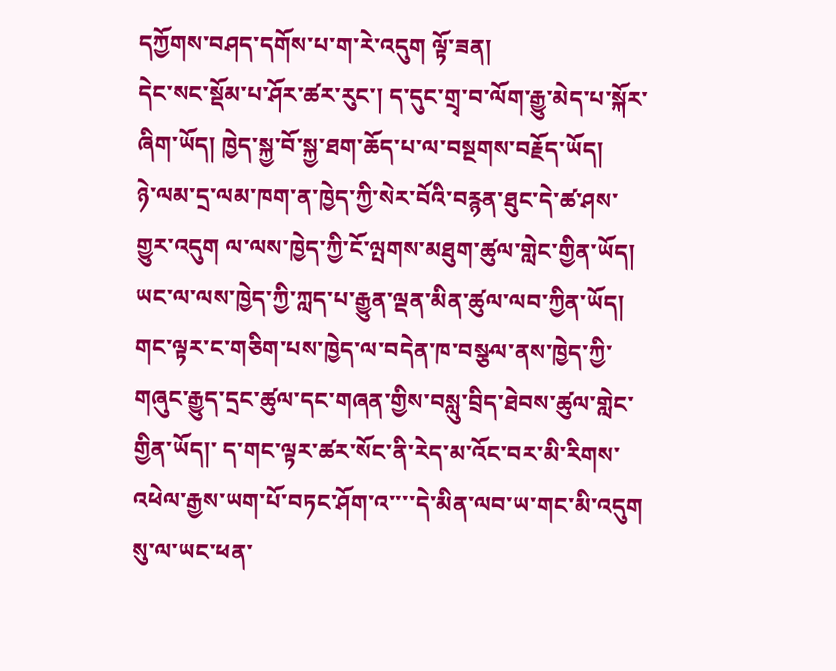དཀྱོགས་བཤད་དགོས་པ་ག་རེ་འདུག ལྟོ་ཟན།
དེང་སང་སྡོམ་པ་ཤོར་ཚར་རུང་། ད་དུང་གྲྭ་བ་ལོག་རྒྱུ་མེད་པ་སྐོར་ཞིག་ཡོད། ཁྱེད་སྐྱ་བོ་སྐྱ་ཐག་ཆོད་པ་ལ་བསྔགས་བརྗོད་ཡོད།
ཉེ་ལམ་དྲ་ལམ་ཁག་ན་ཁྱེད་ཀྱི་སེར་བོའི་བརྙན་ཐུང་དེ་ཚ་ཤས་གྱུར་འདུག ལ་ལས་ཁྱེད་ཀྱི་ངོ་ལྤགས་མཐུག་ཚུལ་གླེང་གྱིན་ཡོད། ཡང་ལ་ལས་ཁྱེད་ཀྱི་ཀླད་པ་རྒྱུན་ལྡན་མིན་ཚུལ་ལབ་ཀྱིན་ཡོད། གང་ལྟར་ང་གཅིག་པས་ཁྱེད་ལ་བདེན་ཁ་བསྩལ་ནས་ཁྱེད་ཀྱི་གཞུང་རྒྱུད་དྲང་ཚུལ་དང་གཞན་གྱིས་བསླུ་བྲིད་ཐེབས་ཚུལ་གླེང་གྱིན་ཡོད།་ ད་གང་ལྟར་ཚར་སོང་ནི་རེད་མ་འོང་བར་མི་རིགས་འཕེལ་རྒྱས་ཡག་པོ་བཏང་ཤོག་འ་་་་དེ་མིན་ལབ་ཡ་གང་མི་འདུག
སུ་ལ་ཡང་ཕན་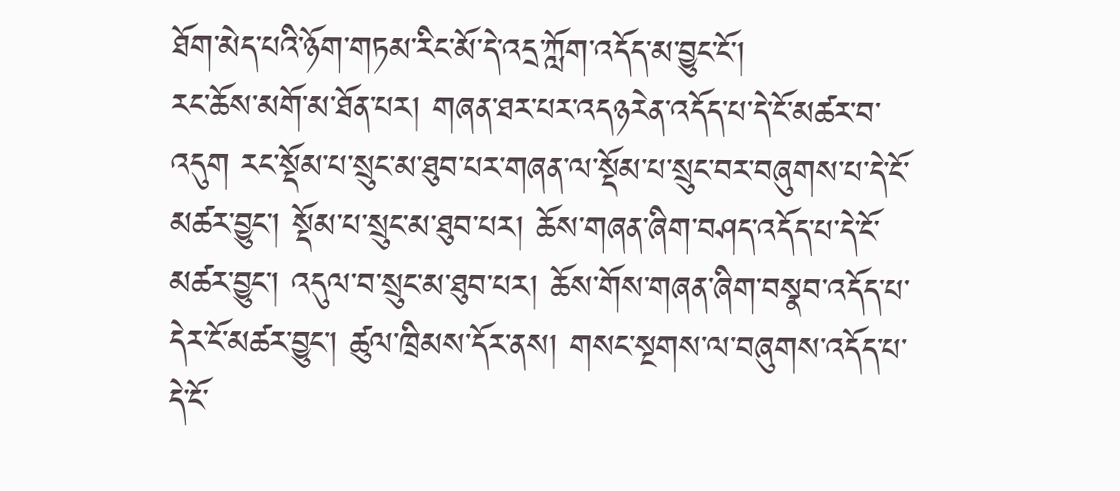ཐོག་མེད་པའི་ཉོག་གཏམ་རིང་མོ་དེ་འདྲ་ཀློག་འདོད་མ་བྱུང་ངོ་།
རང་ཆོས་མགོ་མ་ཐོན་པར། གཞན་ཐར་པར་འདཉརེན་འདོད་པ་དེ་ངོ་མཚར་བ་འདུག རང་སྡོམ་པ་སྲུང་མ་ཐུབ་པར་གཞན་ལ་སྡོམ་པ་སྲུང་བར་བཞུགས་པ་དེ་ངོ་མཚར་བྱུང་། སྡོམ་པ་སྲུང་མ་ཐུབ་པར། ཆོས་གཞན་ཞིག་བཤད་འདོད་པ་དེ་ངོ་མཚར་བྱུང་། འདུལ་བ་སྲུང་མ་ཐུབ་པར། ཆོས་གོས་གཞན་ཞིག་བསྣབ་འདོད་པ་དེར་ངོ་མཚར་བྱུང་། ཚུལ་ཁྲིམས་དོར་ནས། གསང་སྔགས་ལ་བཞུགས་འདོད་པ་དེ་ངོ་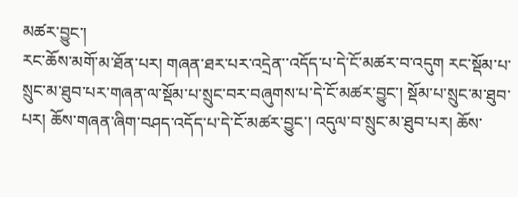མཚར་བྱུང་།
རང་ཆོས་མགོ་མ་ཐོན་པར། གཞན་ཐར་པར་འདྲེན་་འདོད་པ་དེ་ངོ་མཚར་བ་འདུག རང་སྡོམ་པ་སྲུང་མ་ཐུབ་པར་གཞན་ལ་སྡོམ་པ་སྲུང་བར་བཞུགས་པ་དེ་ངོ་མཚར་བྱུང་། སྡོམ་པ་སྲུང་མ་ཐུབ་པར། ཆོས་གཞན་ཞིག་བཤད་འདོད་པ་དེ་ངོ་མཚར་བྱུང་། འདུལ་བ་སྲུང་མ་ཐུབ་པར། ཆོས་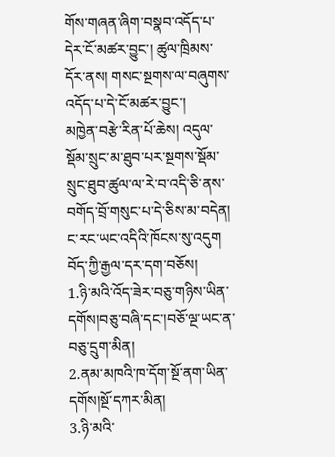གོས་གཞན་ཞིག་བསྣབ་འདོད་པ་དེར་ངོ་མཚར་བྱུང་། ཚུལ་ཁྲིམས་དོར་ནས། གསང་སྔགས་ལ་བཞུགས་འདོད་པ་དེ་ངོ་མཚར་བྱུང་།
མཁྱེན་བརྩེ་རིན་པོ་ཆེས། འདུལ་སྡོམ་སྲུང་མ་ཐུབ་པར་སྔགས་སྡོམ་སྲུང་ཐུབ་ཚུལ་ལ་རེ་བ་འདི་ཅི་ནས་བགོད་བྲོ་གསུང་པ་དེ་ཅིས་མ་བདེན། ང་རང་ཡང་འདིའི་ཁོངས་སུ་འདུག
བོད་ཀྱི་རྒྱལ་དར་དག་བཅོས།
1.ཉི་མའི་འོད་ཟེར་བཅུ་གཉིས་ཡིན་དགོས།བཅུ་བཞི་དང་།བཅོ་ལྔ་ཡང་ན་བཅུ་དྲུག་མིན།
2.ནམ་མཁའི་ཁ་དོག་སྔོ་ནག་ཡིན་དགོས།སྔོ་དཀར་མིན།
3.ཉི་མའི་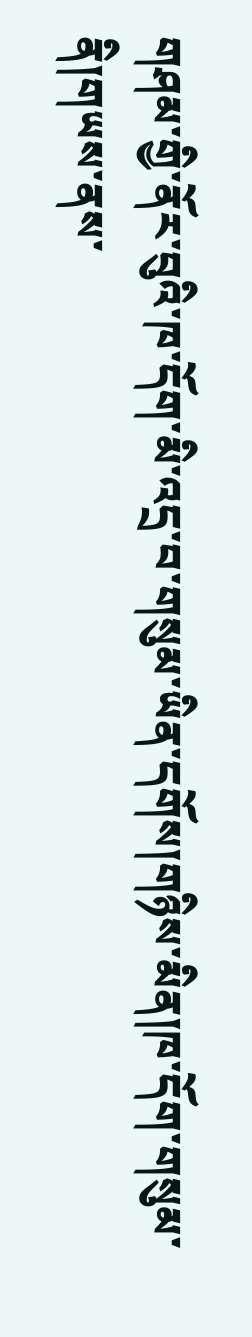གཤམ་གྱི་ནོར་བུའི་ཁ་དོག་མི་འདྲ་བ་གསུམ་ཡིན་དགོས།གཉིས་མིན།ཁ་དོག་གསུམ་ནི།གཡས་ནས་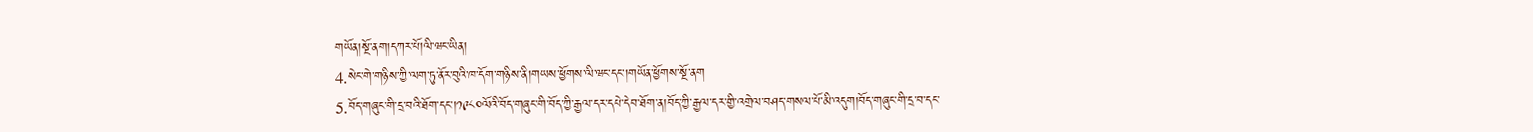གཡོན།སྔོ་ནག།དཀར་པོ།ལི་ཝང་ཡིན།
4.སེང་གེ་གཉིས་ཀྱི་ལག་ཏུ་ནོར་བུའི་ཁ་དོག་གཉིས་ནི།གཡས་ཕྱོགས་ལི་ཝང་དང་།གཡོན་ཕྱོགས་སྔོ་ནག
5.བོད་གཞུང་གི་དྲ་བའི་ཐོག་དང་།༡༩༨༠ལོའི་བོད་གཞུང་གི་བོད་ཀྱི་རྒྱལ་དར་དཔེ་དེབ་ཐོག་ན།བོད་ཀྱི་རྒྱལ་དར་གྱི་འགྲེལ་བཤད་གསལ་པོ་མི་འདུག།བོད་གཞུང་གི་དྲ་བ་དང་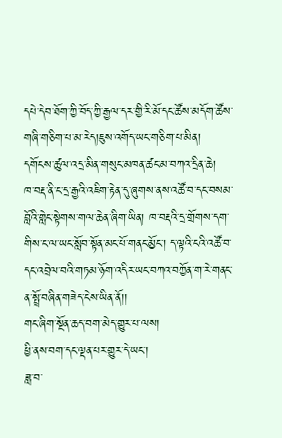དཔེ་དེབ་ཐོག་ཀྱི་བོད་ཀྱི་རྒྱལ་དར་གྱི་རི་མོ་དང་ཚོས་མདོག་ཚོས་གཞི་གཅིག་པ་མ་རེད།ཇུས་འགོད་ཡང་གཅིག་པ་མིན།
དགོངས་ཚུལ་འདྲ་མིན་གསུང་མཁན་ཚང་མ་བཀའ་དྲིན་ཆེ།
ཁ་བརྡ་ནི་ང་དྲ་རྒྱའི་འཇིག་རྟེན་དུ་ཞུགས་ནས་འཚོ་བ་དང་བསམ་བློའི་གླེང་སྟེགས་གལ་ཆེན་ཞིག་ཡིན། ཁ་བརྡའི་དྲ་གྲོགས་དག་གིས་ང་ལ་ཡང་སློབ་སྟོན་མང་པོ་གནང་མྱོང་། ད་ལྟའི་ངའི་འཚོ་བ་དང་འབྲེལ་བའི་གཏམ་ཉོག་འདིར་ཡང་བཀའ་བཀྱོན་ག་རེ་གནང་ན་སྤྲོ་བཞིན་གཟེད་ངེས་ཡིན་ནོ།།
གང་ཞིག་སྔོན་ཆད་བག་མེད་གྱུར་པ་ལས།
ཕྱི་ནས་བག་དང་ལྡན་པར་གྱུར་དེ་ཡང་།
ཟླ་བ་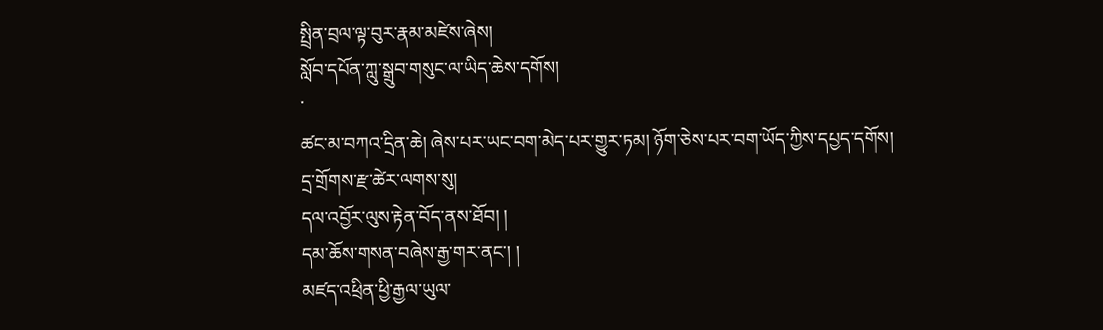སྤྲིན་བྲལ་ལྟ་བུར་རྣམ་མཛེས་ཞེས།
སློབ་དཔོན་ཀླུ་སྒྲུབ་གསུང་ལ་ཡིད་ཆེས་དགོས།
་
ཚང་མ་བཀའ་དྲིན་ཆེ། ཞེས་པར་ཡང་བག་མེད་པར་གྱུར་ཏམ། ཉོག་ཅེས་པར་བག་ཡོད་ཀྱིས་དཔྱད་དགོས།
དྲ་གྲོགས་རྫ་ཚེར་ལགས་སུ།
དལ་འབྱོར་ལུས་རྟེན་བོད་ནས་ཐོབ། །
དམ་ཆོས་གསན་བཞེས་རྒྱ་གར་ནང་། །
མཛད་འཕྲིན་ཕྱི་རྒྱལ་ཡུལ་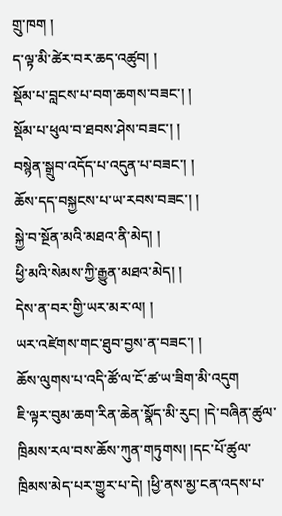གྲུ་ཁག །
ད་ལྟ་མི་ཚེར་བར་ཆད་འཚུབ། །
སྡོམ་པ་བླངས་པ་བག་ཆགས་བཟང་། །
སྡོམ་པ་ཕུལ་བ་ཐབས་ཤེས་བཟང་། །
བསྙེན་སྒྲུབ་འདོད་པ་འདུན་པ་བཟང་། །
ཆོས་དད་བསྐྱངས་པ་ཡ་རབས་བཟང་། །
སྐྱེ་བ་སྔོན་མའི་མཐའ་ནི་མེད། །
ཕྱི་མའི་སེམས་ཀྱི་རྒྱུན་མཐའ་མེད། །
དེས་ན་བར་གྱི་ཡར་མར་ལ། །
ཡར་འཛེགས་གང་ཐུབ་བྱས་ན་བཟང་། །
ཆོས་ལུགས་པ་འདི་ཚོ་ལ་ངོ་ཚ་ཡ་ཟིག་མི་འདུག
ཇི་ལྟར་བུམ་ཆག་རིན་ཆེན་སྣོད་མི་རུང། །དེ་བཞིན་ཚུལ་ཁྲིམས་རལ་བས་ཆོས་ཀུན་གཏུགས། །དང་པོ་ཚུལ་ཁྲིམས་མེད་པར་གྱུར་པ་དེ། །ཕྱི་ནས་མྱ་ངན་འདས་པ་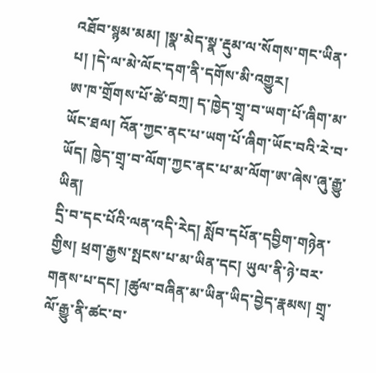འཐོབ་སྙམ་མམ། །སྣ་མེད་སྣ་རྡུམ་ལ་སོགས་གང་ཡིན་པ། །དེ་ལ་མེ་ལོང་དག་ནི་དགོས་མི་འགྱུར།
ཨ་ཁ་གྲོགས་པོ་ཚེ་བཀྲ། ད་ཁྱེད་གྲྭ་བ་ཡག་པོ་ཞིག་མ་ཡོང་ཐལ། འོན་ཀྱང་ནང་པ་ཡག་པོ་ཞིག་ཡོང་བའི་རེ་བ་ཡོད། ཁྱེད་གྲྭ་བ་ལོག་ཀྱང་ནང་པ་མ་ལོག་ཨ་ཞེས་ཞུ་རྒྱུ་ཡིན།
དྲི་བ་དང་པོའི་ལན་འདི་རེད། སློབ་དཔོན་དབྱིག་གཉེན་གྱིས། ཕྲག་རྒྱས་སྤངས་པ་མ་ཡིན་དང། ཡུལ་ནི་ཉེ་བར་གནས་པ་དང། །ཚུལ་བཞིན་མ་ཡིན་ཡིད་བྱེད་རྣམས། གྲྭ་ལོ་རྒྱུ་ནི་ཚང་བ་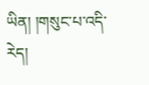ཡིན། །གསུང་པ་འདི་རེད།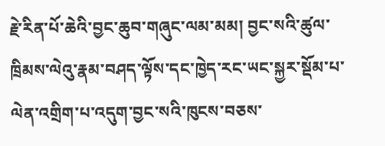རྗེ་རིན་པོ་ཆེའི་བྱང་ཆུབ་གཞུང་ལམ་མམ། བྱང་སའི་ཚུལ་ཁྲིམས་ལེའུ་རྣམ་བཤད་ལྟོས་དང་ཁྱེད་རང་ཡང་སྐྱར་སྡོམ་པ་ལེན་འགྲིག་པ་འདུག་བྱང་སའི་ཁུངས་བཅས་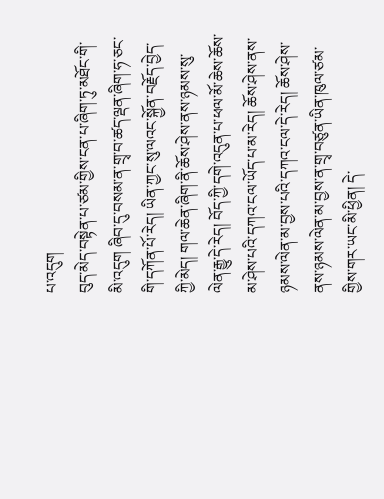པ་འདུག
བུད་མེད་བསྟེན་པ་ཙམ་གྱིས་ངན་པ་ཞིག་ཏུ་མཐོང་གི་མི་འདུག ཞིབ་དུ་བསམ་ན་གྲྭ་བ་ཚད་ལྡན་ཞིག་ཧ་ཅང་གི་དཀོན་པོ་རེད། ཡིན་ཀྱང་སུ་ལའང་སྐྱོན་བརྗོད་བྱེད་ཀྱི་མེད། གལ་ཆེན་ཞིག་ནི་ཆོས་ཤེས་ནས་ཉམས་སུ་ལེན་རྒྱུ་དེ་རེད། བོད་ཀྱི་དགེ་འདུན་པ་ཕལ་མོ་ཆེས་ཆོས་མ་ཤེས་པའི་དཀའ་ངལ་ཡོད་པ་མ་རེད། ཆོས་ཤེས་ནས་ཉམས་ལེན་མ་བྱས་པའི་དཀའ་ངལ་དེ་རེད། ཆོས་ཤེས་ནས་ཉམས་ལེན་མ་བྱས་ན་གྲྭ་བཙུན་ཡིན་ཁུལ་ཙམ་གྱིས་གར་ཡང་མི་ཕྱིན། དེ་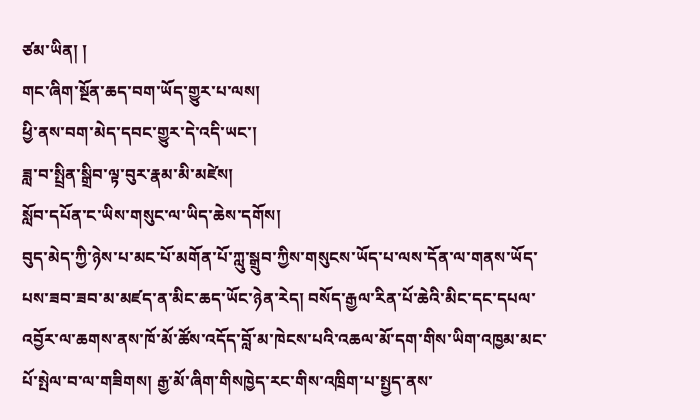ཙམ་ཡིན། །
གང་ཞིག་སྔོན་ཆད་བག་ཡོད་གྱུར་པ་ལས།
ཕྱི་ནས་བག་མེད་དབང་གྱུར་དེ་འདི་ཡང་།
ཟླ་བ་སྤྲིན་སྒྲིབ་ལྟ་བུར་རྣམ་མི་མཛེས།
སློབ་དཔོན་ང་ཡིས་གསུང་ལ་ཡིད་ཆེས་དགོས།
བུད་མེད་ཀྱི་ཉེས་པ་མང་པོ་མགོན་པོ་ཀླུ་སྒྲུབ་ཀྱིས་གསུངས་ཡོད་པ་ལས་དོན་ལ་གནས་ཡོད་པས་ཟབ་ཟབ་མ་མཛད་ན་མིང་ཆད་ཡོང་ཉེན་རེད། བསོད་རྒྱལ་རིན་པོ་ཆེའི་མིང་དང་དཔལ་འབྱོར་ལ་ཆགས་ནས་ཁོ་མོ་ཚོས་འདོད་བློ་མ་ཁེངས་པའི་འཆལ་མོ་དག་གིས་ཡིག་འཁྱམ་མང་པོ་སྤེལ་བ་ལ་གཟིགས། རྒྱ་མོ་ཞིག་གིསཁྱེད་རང་གིས་འཁྲིག་པ་སྤྱད་ནས་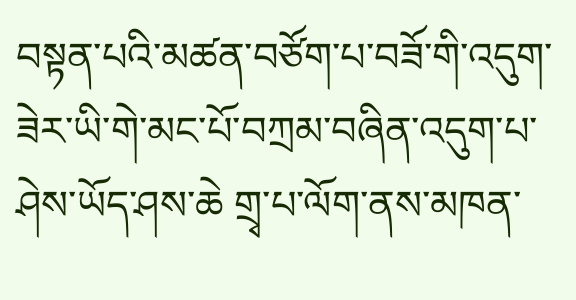བསྟན་པའི་མཚན་བཙོག་པ་བཟོ་གི་འདུག་ཟེར་ཡི་གེ་མང་པོ་བཀྲམ་བཞིན་འདུག་པ་ཤེས་ཡོད་ཤས་ཆེ གྲྭ་པ་ལོག་ནས་མཁན་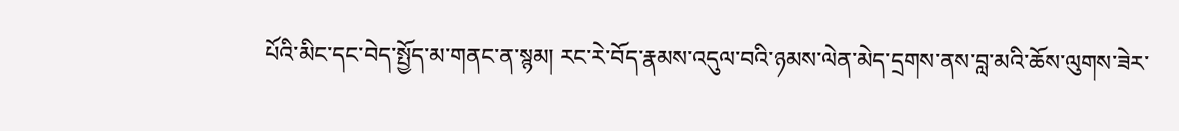པོའི་མིང་དང་བེད་སྤྱོད་མ་གནང་ན་སྙམ། རང་རེ་བོད་རྣམས་འདུལ་བའི་ཉམས་ལེན་མེད་དྲགས་ནས་བླ་མའི་ཆོས་ལུགས་ཟེར་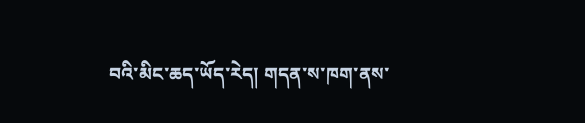བའི་མིང་ཆད་ཡོད་རེད། གདན་ས་ཁག་ནས་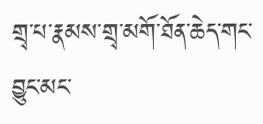གྲྭ་པ་རྣམས་གྲྭ་མགོ་ཐོན་ཆེད་གང་བྱུང་མང་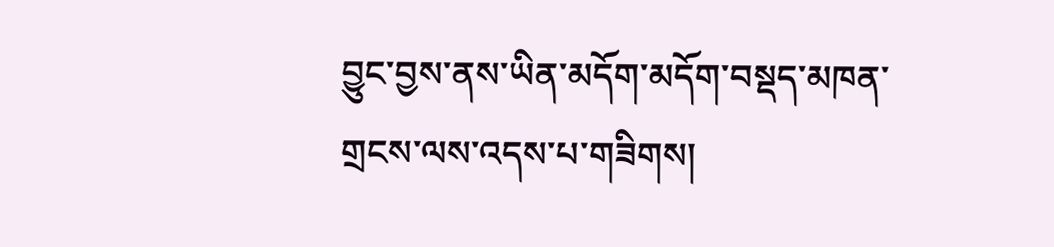བྱུང་བྱས་ནས་ཡིན་མདོག་མདོག་བསྡད་མཁན་གྲངས་ལས་འདས་པ་གཟིགས།